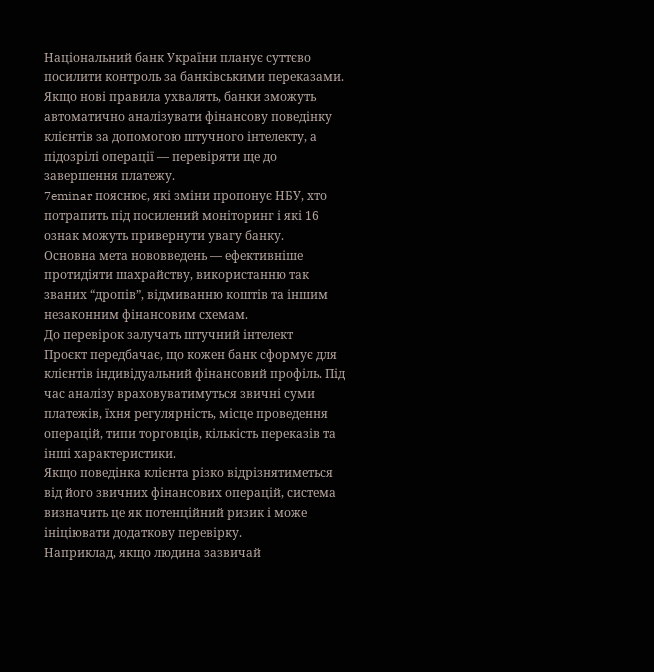Національний банк України планує суттєво посилити контроль за банківськими переказами. Якщо нові правила ухвалять, банки зможуть автоматично аналізувати фінансову поведінку клієнтів за допомогою штучного інтелекту, а підозрілі операції — перевіряти ще до завершення платежу.
7eminar пояснює, які зміни пропонує НБУ, хто потрапить під посилений моніторинг і які 16 ознак можуть привернути увагу банку.
Основна мета нововведень — ефективніше протидіяти шахрайству, використанню так званих “дропів”, відмиванню коштів та іншим незаконним фінансовим схемам.
До перевірок залучать штучний інтелект
Проєкт передбачає, що кожен банк сформує для клієнтів індивідуальний фінансовий профіль. Під час аналізу враховуватимуться звичні суми платежів, їхня регулярність, місце проведення операцій, типи торговців, кількість переказів та інші характеристики.
Якщо поведінка клієнта різко відрізнятиметься від його звичних фінансових операцій, система визначить це як потенційний ризик і може ініціювати додаткову перевірку.
Наприклад, якщо людина зазвичай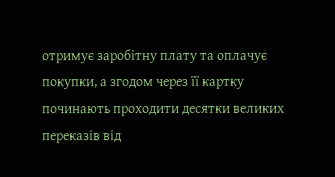отримує заробітну плату та оплачує покупки, а згодом через її картку починають проходити десятки великих переказів від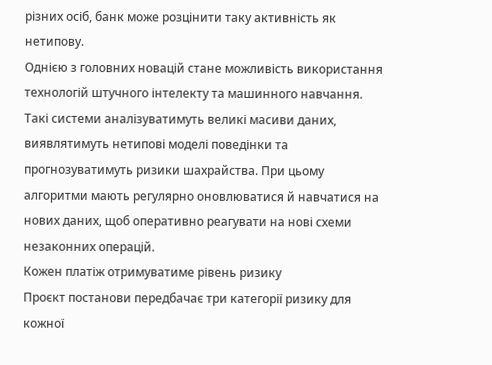різних осіб, банк може розцінити таку активність як нетипову.
Однією з головних новацій стане можливість використання технологій штучного інтелекту та машинного навчання. Такі системи аналізуватимуть великі масиви даних, виявлятимуть нетипові моделі поведінки та прогнозуватимуть ризики шахрайства. При цьому алгоритми мають регулярно оновлюватися й навчатися на нових даних, щоб оперативно реагувати на нові схеми незаконних операцій.
Кожен платіж отримуватиме рівень ризику
Проєкт постанови передбачає три категорії ризику для кожної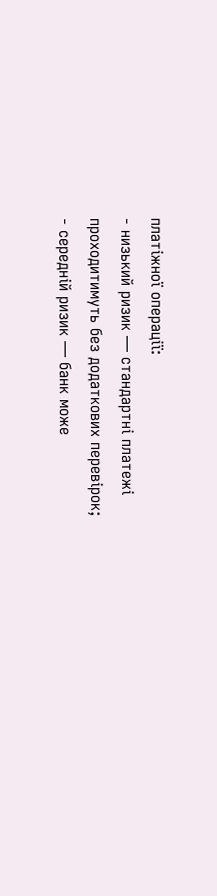платіжної операції:
- низький ризик — стандартні платежі проходитимуть без додаткових перевірок;
- середній ризик — банк може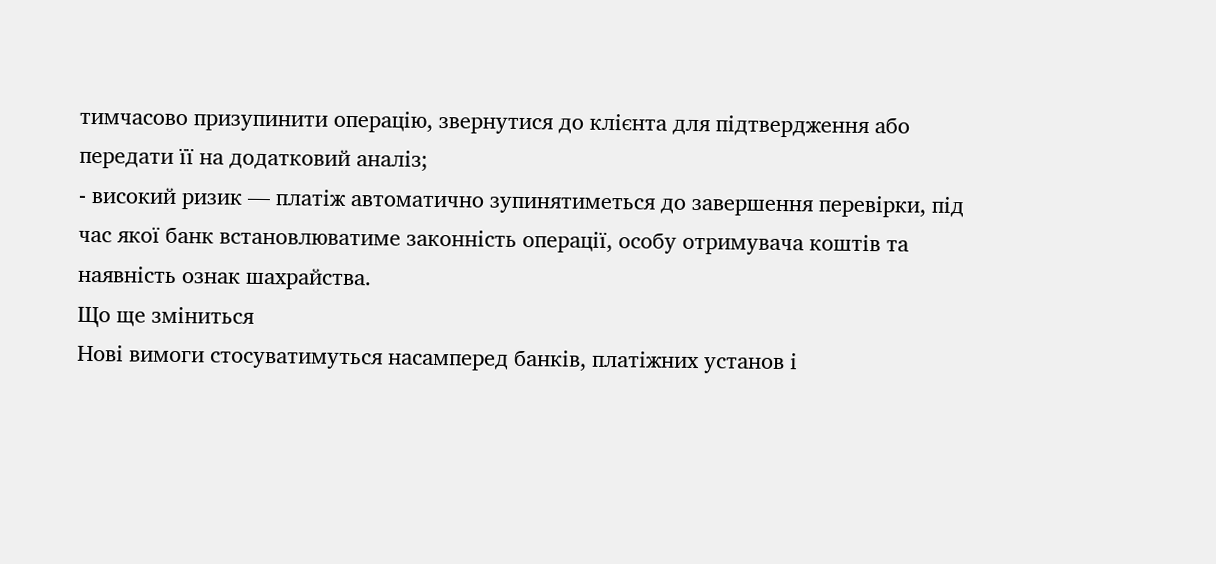тимчасово призупинити операцію, звернутися до клієнта для підтвердження або передати її на додатковий аналіз;
- високий ризик — платіж автоматично зупинятиметься до завершення перевірки, під час якої банк встановлюватиме законність операції, особу отримувача коштів та наявність ознак шахрайства.
Що ще зміниться
Нові вимоги стосуватимуться насамперед банків, платіжних установ і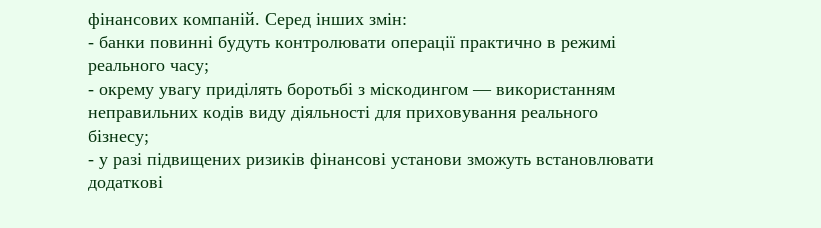фінансових компаній. Серед інших змін:
- банки повинні будуть контролювати операції практично в режимі реального часу;
- окрему увагу приділять боротьбі з міскодингом — використанням неправильних кодів виду діяльності для приховування реального бізнесу;
- у разі підвищених ризиків фінансові установи зможуть встановлювати додаткові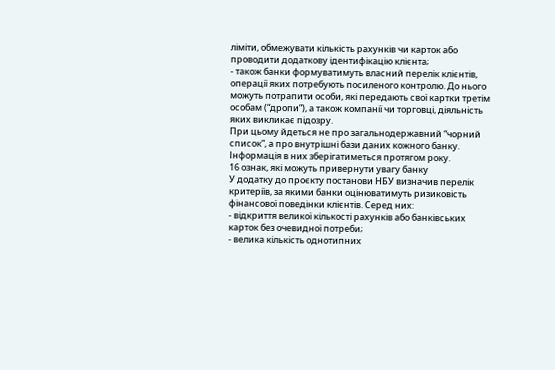ліміти, обмежувати кількість рахунків чи карток або проводити додаткову ідентифікацію клієнта;
- також банки формуватимуть власний перелік клієнтів, операції яких потребують посиленого контролю. До нього можуть потрапити особи, які передають свої картки третім особам (“дропи”), а також компанії чи торговці, діяльність яких викликає підозру.
При цьому йдеться не про загальнодержавний “чорний список”, а про внутрішні бази даних кожного банку. Інформація в них зберігатиметься протягом року.
16 ознак, які можуть привернути увагу банку
У додатку до проєкту постанови НБУ визначив перелік критеріїв, за якими банки оцінюватимуть ризиковість фінансової поведінки клієнтів. Серед них:
- відкриття великої кількості рахунків або банківських карток без очевидної потреби;
- велика кількість однотипних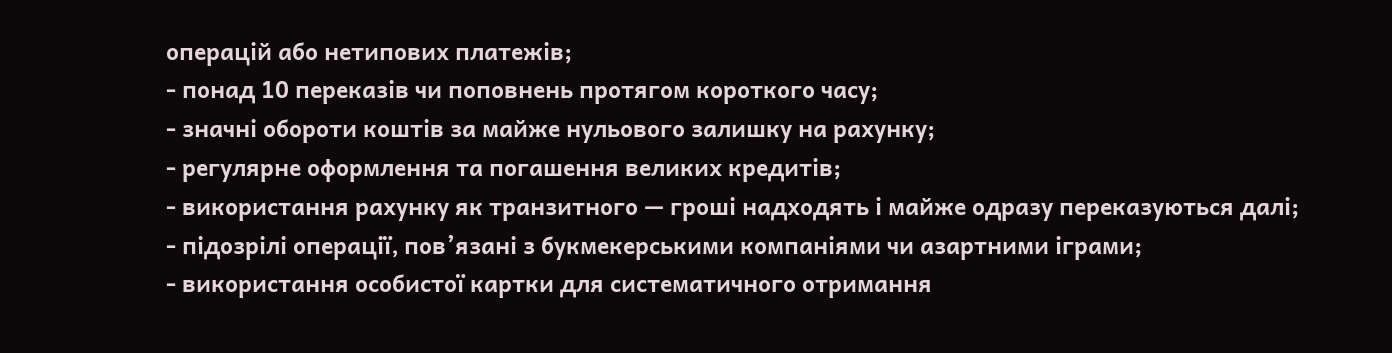операцій або нетипових платежів;
- понад 10 переказів чи поповнень протягом короткого часу;
- значні обороти коштів за майже нульового залишку на рахунку;
- регулярне оформлення та погашення великих кредитів;
- використання рахунку як транзитного — гроші надходять і майже одразу переказуються далі;
- підозрілі операції, пов’язані з букмекерськими компаніями чи азартними іграми;
- використання особистої картки для систематичного отримання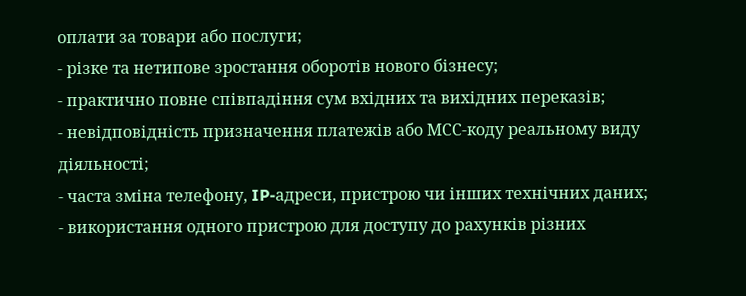оплати за товари або послуги;
- різке та нетипове зростання оборотів нового бізнесу;
- практично повне співпадіння сум вхідних та вихідних переказів;
- невідповідність призначення платежів або МСС-коду реальному виду діяльності;
- часта зміна телефону, IP-адреси, пристрою чи інших технічних даних;
- використання одного пристрою для доступу до рахунків різних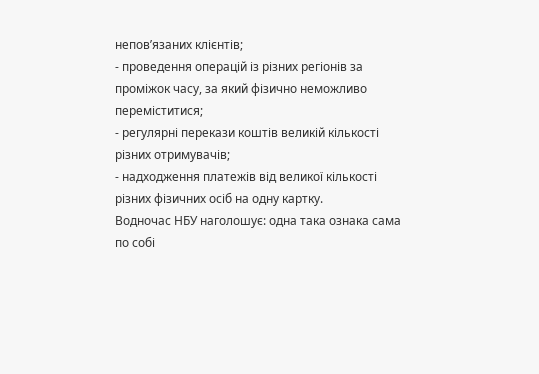непов’язаних клієнтів;
- проведення операцій із різних регіонів за проміжок часу, за який фізично неможливо переміститися;
- регулярні перекази коштів великій кількості різних отримувачів;
- надходження платежів від великої кількості різних фізичних осіб на одну картку.
Водночас НБУ наголошує: одна така ознака сама по собі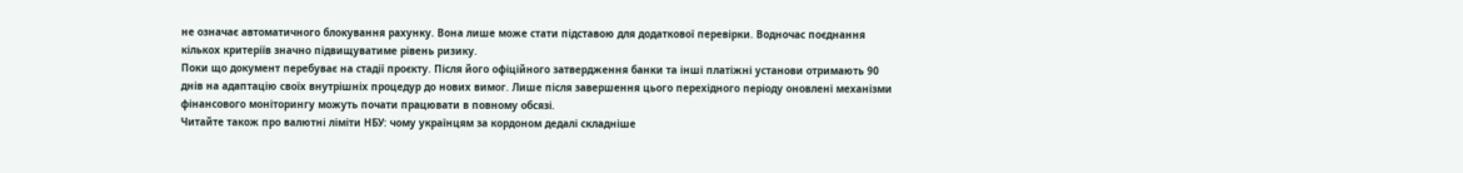не означає автоматичного блокування рахунку. Вона лише може стати підставою для додаткової перевірки. Водночас поєднання кількох критеріїв значно підвищуватиме рівень ризику.
Поки що документ перебуває на стадії проєкту. Після його офіційного затвердження банки та інші платіжні установи отримають 90 днів на адаптацію своїх внутрішніх процедур до нових вимог. Лише після завершення цього перехідного періоду оновлені механізми фінансового моніторингу можуть почати працювати в повному обсязі.
Читайте також про валютні ліміти НБУ: чому українцям за кордоном дедалі складніше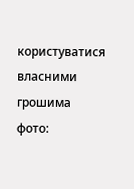користуватися власними грошима
фото: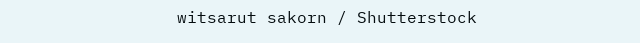witsarut sakorn / Shutterstock